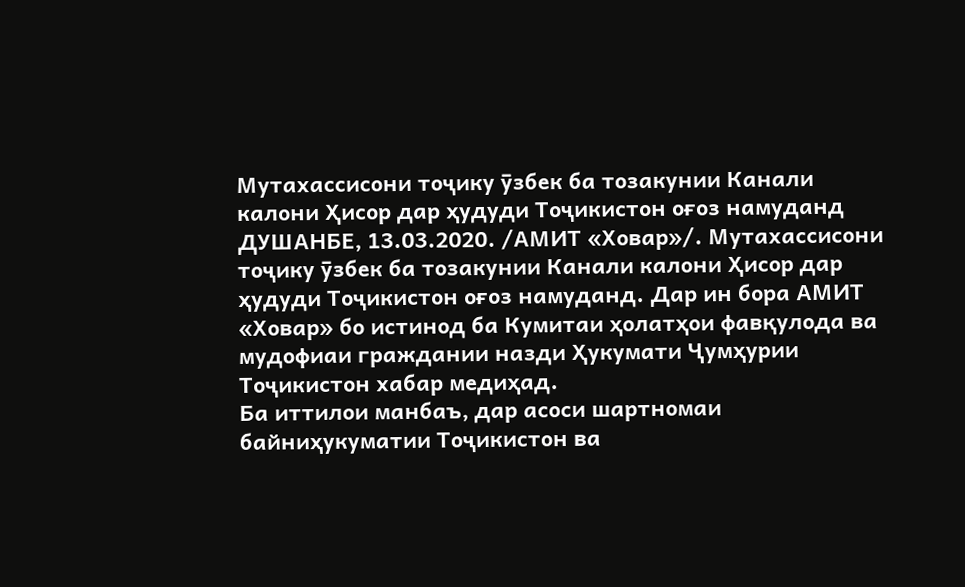Мутахассисони тоҷику ӯзбек ба тозакунии Канали калони Ҳисор дар ҳудуди Тоҷикистон оғоз намуданд
ДУШАНБЕ, 13.03.2020. /АМИТ «Ховар»/. Мутахассисони тоҷику ӯзбек ба тозакунии Канали калони Ҳисор дар ҳудуди Тоҷикистон оғоз намуданд. Дар ин бора АМИТ «Ховар» бо истинод ба Кумитаи ҳолатҳои фавқулода ва мудофиаи граждании назди Ҳукумати Ҷумҳурии Тоҷикистон хабар медиҳад.
Ба иттилои манбаъ, дар асоси шартномаи байниҳукуматии Тоҷикистон ва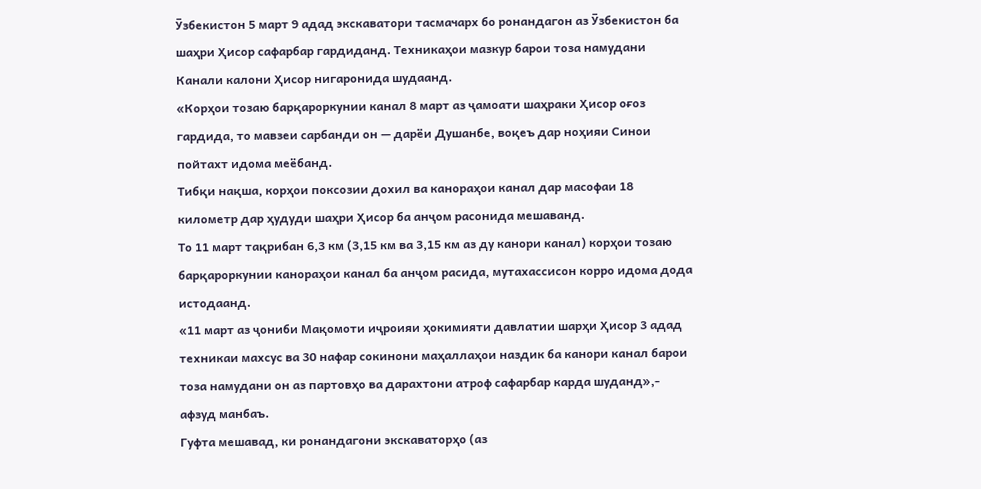Ӯзбекистон 5 март 9 адад экскаватори тасмачарх бо ронандагон аз Ӯзбекистон ба шаҳри Ҳисор сафарбар гардиданд. Техникаҳои мазкур барои тоза намудани Канали калони Ҳисор нигаронида шудаанд.
«Корҳои тозаю барқароркунии канал 8 март аз ҷамоати шаҳраки Ҳисор оғоз гардида, то мавзеи сарбанди он — дарёи Душанбе, воқеъ дар ноҳияи Синои пойтахт идома меёбанд.
Тибқи нақша, корҳои поксозии дохил ва канораҳои канал дар масофаи 18 километр дар ҳудуди шаҳри Ҳисор ба анҷом расонида мешаванд.
То 11 март тақрибан 6,3 км (3,15 км ва 3,15 км аз ду канори канал) корҳои тозаю барқароркунии канораҳои канал ба анҷом расида, мутахассисон корро идома дода истодаанд.
«11 март аз ҷониби Мақомоти иҷроияи ҳокимияти давлатии шарҳи Ҳисор 3 адад техникаи махсус ва 30 нафар сокинони маҳаллаҳои наздик ба канори канал барои тоза намудани он аз партовҳо ва дарахтони атроф сафарбар карда шуданд»,- афзуд манбаъ.
Гуфта мешавад, ки ронандагони экскаваторҳо (аз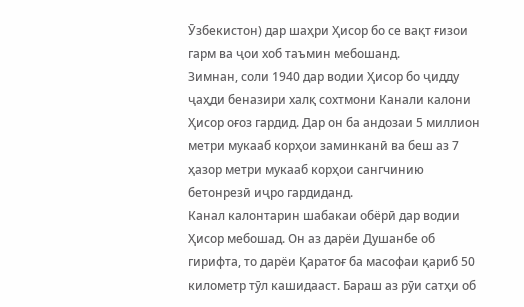Ӯзбекистон) дар шаҳри Ҳисор бо се вақт ғизои гарм ва ҷои хоб таъмин мебошанд.
Зимнан, соли 1940 дар водии Ҳисор бо ҷидду ҷаҳди беназири халқ сохтмони Канали калони Ҳисор оғоз гардид. Дар он ба андозаи 5 миллион метри мукааб корҳои заминканӣ ва беш аз 7 ҳазор метри мукааб корҳои сангчинию бетонрезӣ иҷро гардиданд.
Канал калонтарин шабакаи обёрӣ дар водии Ҳисор мебошад. Он аз дарёи Душанбе об гирифта, то дарёи Қаратоғ ба масофаи қариб 50 километр тӯл кашидааст. Бараш аз рӯи сатҳи об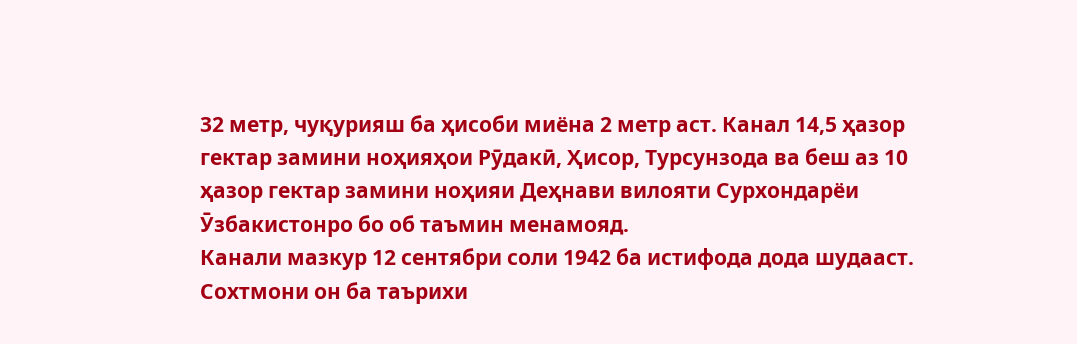32 метр, чуқурияш ба ҳисоби миёна 2 метр аст. Канал 14,5 ҳазор гектар замини ноҳияҳои Рӯдакӣ, Ҳисор, Турсунзода ва беш аз 10 ҳазор гектар замини ноҳияи Деҳнави вилояти Сурхондарёи Ӯзбакистонро бо об таъмин менамояд.
Канали мазкур 12 сентябри соли 1942 ба истифода дода шудааст. Сохтмони он ба таърихи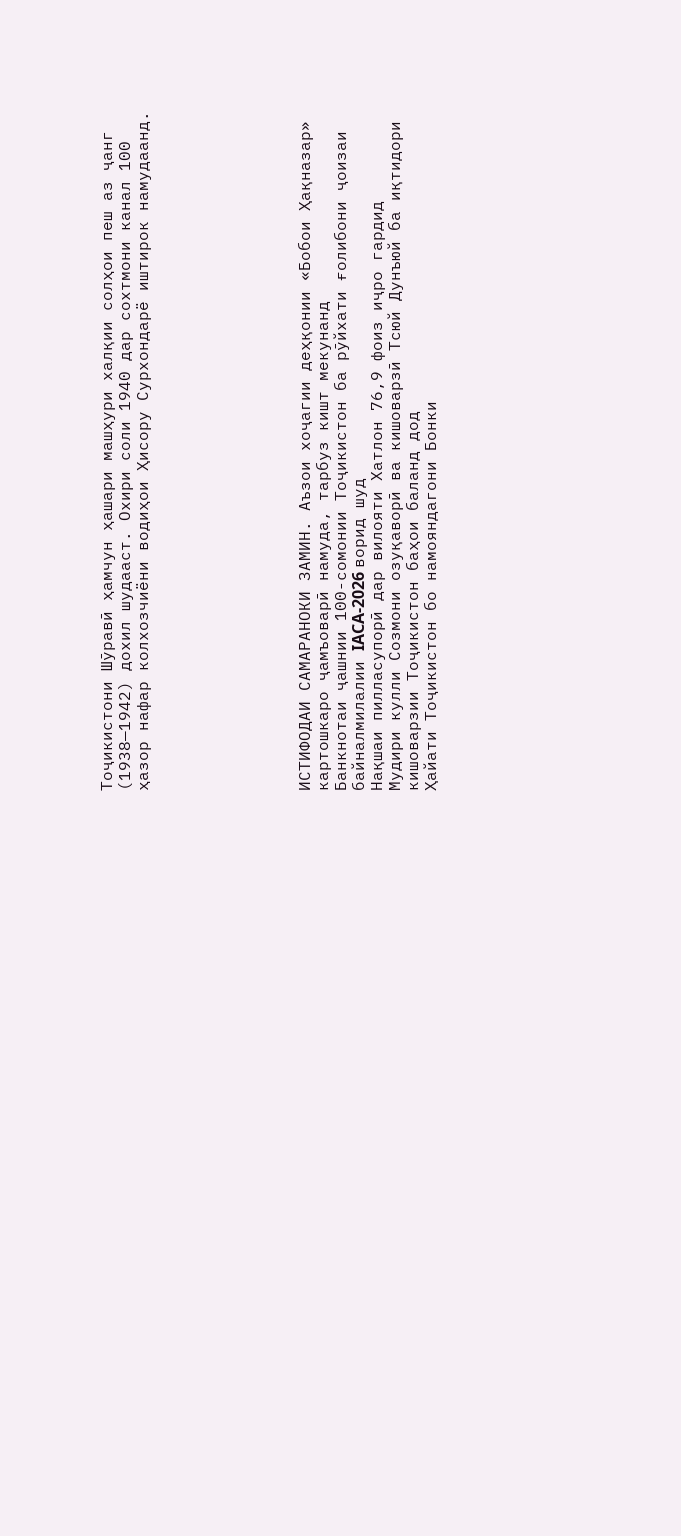Тоҷикистони Шӯравӣ ҳамчун ҳашари машҳури халқии солҳои пеш аз ҷанг (1938—1942) дохил шудааст. Охири соли 1940 дар сохтмони канал 100 ҳазор нафар колхозчиёни водиҳои Ҳисору Сурхондарё иштирок намудаанд.








ИСТИФОДАИ САМАРАНОКИ ЗАМИН. Аъзои хоҷагии деҳқонии «Бобои Ҳақназар» картошкаро ҷамъоварӣ намуда, тарбуз кишт мекунанд
Банкнотаи ҷашнии 100-сомонии Тоҷикистон ба рӯйхати ғолибони ҷоизаи байналмилалии IACA-2026 ворид шуд
Нақшаи пилласупорӣ дар вилояти Хатлон 76,9 фоиз иҷро гардид
Мудири кулли Созмони озуқаворӣ ва кишоварзӣ Тсюй Дунъюй ба иқтидори кишоварзии Тоҷикистон баҳои баланд дод
Ҳайати Тоҷикистон бо намояндагони Бонки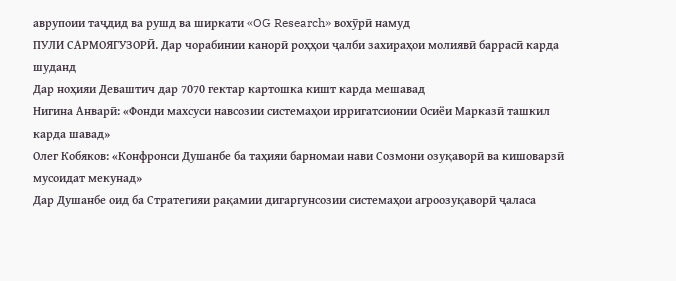аврупоии таҷдид ва рушд ва ширкати «OG Research» вохӯрӣ намуд
ПУЛИ САРМОЯГУЗОРӢ. Дар чорабинии канорӣ роҳҳои ҷалби захираҳои молиявӣ баррасӣ карда шуданд
Дар ноҳияи Деваштич дар 7070 гектар картошка кишт карда мешавад
Нигина Анварӣ: «Фонди махсуси навсозии системаҳои ирригатсионии Осиёи Марказӣ ташкил карда шавад»
Олег Кобяков: «Конфронси Душанбе ба таҳияи барномаи нави Созмони озуқаворӣ ва кишоварзӣ мусоидат мекунад»
Дар Душанбе оид ба Стратегияи рақамии дигаргунсозии системаҳои агроозуқаворӣ ҷаласа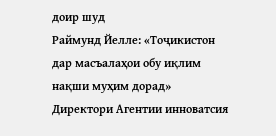доир шуд
Раймунд Йелле: «Тоҷикистон дар масъалаҳои обу иқлим нақши муҳим дорад»
Директори Агентии инноватсия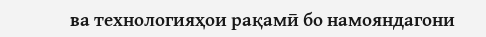ва технологияҳои рақамӣ бо намояндагони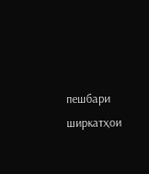пешбари ширкатҳои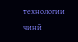технологии чинӣ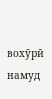вохӯрӣ намуд